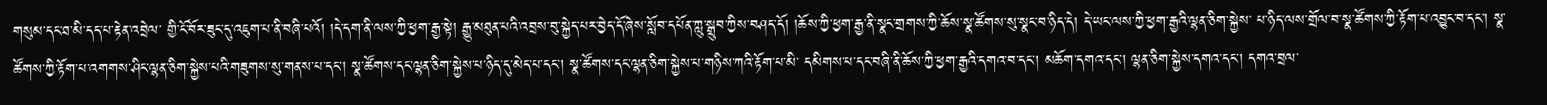གསུམ་དང་ཐ་མི་དད་པ་རྟེན་འབྲེལ་ གྱི་ངོ་བོར་ཟུང་དུ་འཇུག་པ་ནི་བཞི་པའོ། །དེ་དག་ནི་ལས་ཀྱི་ཕྱག་རྒྱ་སྟེ། རྒྱུ་མཐུན་པའི་འབྲས་བུ་སྐྱེད་པར་བྱེད་དོ་ཞེས་སློབ་དཔོན་ཀླུ་སྒྲུབ་ཀྱིས་བཤད་དོ། །ཆོས་ཀྱི་ཕྱག་རྒྱ་ནི་སྣང་གྲགས་ཀྱི་ཆོས་སྣ་ཚོགས་སུ་སྣང་བ་ཉིད་དེ། དེ་ཡང་ལས་ཀྱི་ཕྱག་རྒྱའི་ལྷན་ཅིག་སྐྱེས་ པ་ཉིད་ལས་གྲོལ་བ་སྣ་ཚོགས་ཀྱི་རྟོག་པ་འབྱུང་བ་དང་། སྣ་ཚོགས་ཀྱི་རྟོག་པ་འགགས་ཤིང་ལྷན་ཅིག་སྐྱེས་པའི་གཟུགས་སུ་གནས་པ་དང་། སྣ་ཚོགས་དང་ལྷན་ཅིག་སྐྱེས་པ་ཉིད་དུ་མེད་པ་དང་། སྣ་ཚོགས་དང་ལྷན་ཅིག་སྐྱེས་པ་གཉིས་ཀའི་རྟོག་པ་མི་ དམིགས་པ་དང་བཞི་ནི་ཆོས་ཀྱི་ཕྱག་རྒྱའི་དགའ་བ་དང་། མཆོག་དགའ་དང་། ལྷན་ཅིག་སྐྱེས་དགའ་དང་། དགའ་བྲལ་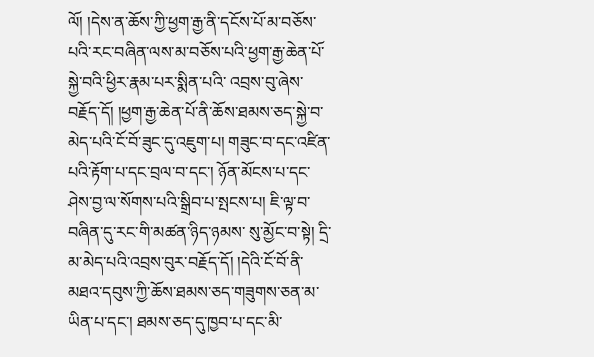ལོ། །དེས་ན་ཆོས་ཀྱི་ཕྱག་རྒྱ་ནི་དངོས་པོ་མ་བཅོས་པའི་རང་བཞིན་ལས་མ་བཅོས་པའི་ཕྱག་རྒྱ་ཆེན་པོ་སྐྱེ་བའི་ཕྱིར་རྣམ་པར་སྨིན་པའི་ འབྲས་བུ་ཞེས་བརྗོད་དོ། །ཕྱག་རྒྱ་ཆེན་པོ་ནི་ཆོས་ཐམས་ཅད་སྐྱེ་བ་མེད་པའི་ངོ་བོ་ཟུང་དུ་འཇུག་པ། གཟུང་བ་དང་འཛིན་པའི་རྟོག་པ་དང་བྲལ་བ་དང་། ཉོན་མོངས་པ་དང་ཤེས་བྱ་ལ་སོགས་པའི་སྒྲིབ་པ་སྤངས་པ། ཇི་ལྟ་བ་བཞིན་དུ་རང་གི་མཚན་ཉིད་ཉམས་ སུ་མྱོང་བ་སྟེ། དྲི་མ་མེད་པའི་འབྲས་བུར་བརྗོད་དོ། །དེའི་ངོ་བོ་ནི་མཐའ་དབུས་ཀྱི་ཆོས་ཐམས་ཅད་གཟུགས་ཅན་མ་ཡིན་པ་དང་། ཐམས་ཅད་དུ་ཁྱབ་པ་དང་མི་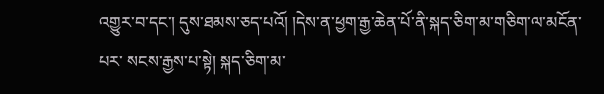འགྱུར་བ་དང་། དུས་ཐམས་ཅད་པའོ། །དེས་ན་ཕྱག་རྒྱ་ཆེན་པོ་ནི་སྐད་ཅིག་མ་གཅིག་ལ་མངོན་པར་ སངས་རྒྱས་པ་སྟེ། སྐད་ཅིག་མ་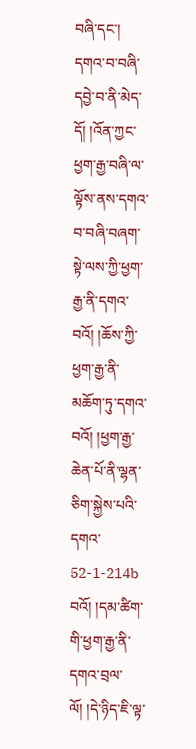བཞི་དང་། དགའ་བ་བཞི་དབྱེ་བ་ནི་མེད་དོ། །འོན་ཀྱང་ཕྱག་རྒྱ་བཞི་ལ་ལྟོས་ནས་དགའ་བ་བཞི་བཞག་སྟེ་ལས་ཀྱི་ཕྱག་རྒྱ་ནི་དགའ་བའོ། །ཆོས་ཀྱི་ཕྱག་རྒྱ་ནི་མཆོག་ཏུ་དགའ་བའོ། །ཕྱག་རྒྱ་ཆེན་པོ་ནི་ལྷན་ཅིག་སྐྱེས་པའི་དགའ་ 52-1-214b བའོ། །དམ་ཚིག་གི་ཕྱག་རྒྱ་ནི་དགའ་བྲལ་ལོ། །དེ་ཉིད་ཇི་ལྟ་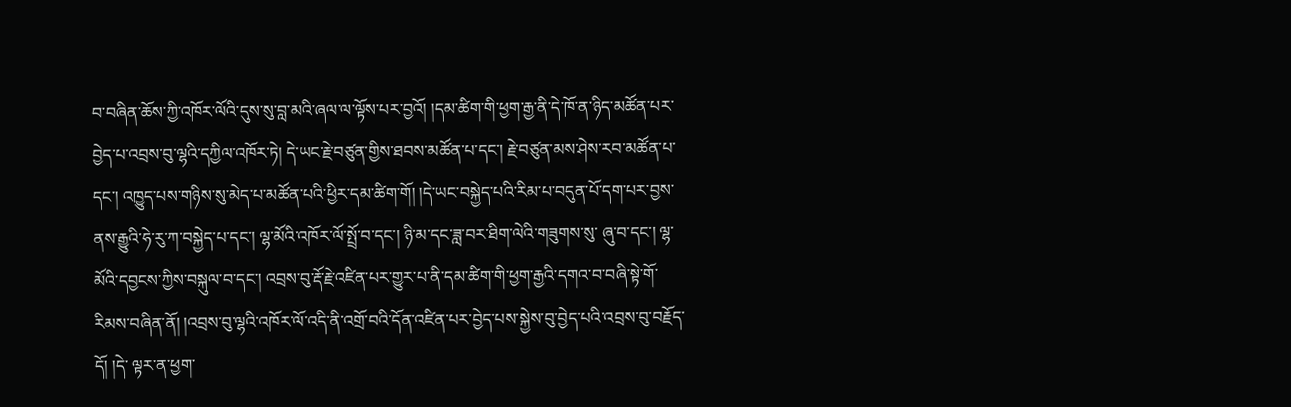བ་བཞིན་ཆོས་ཀྱི་འཁོར་ལོའི་དུས་སུ་བླ་མའི་ཞལ་ལ་ལྟོས་པར་བྱའོ། །དམ་ཚིག་གི་ཕྱག་རྒྱ་ནི་དེ་ཁོ་ན་ཉིད་མཚོན་པར་བྱེད་པ་འབྲས་བུ་ལྷའི་དཀྱིལ་འཁོར་ཏེ། དེ་ཡང་རྗེ་བཙུན་གྱིས་ཐབས་མཚོན་པ་དང་། རྗེ་བཙུན་མས་ཤེས་རབ་མཚོན་པ་དང་། འཁྱུད་པས་གཉིས་སུ་མེད་པ་མཚོན་པའི་ཕྱིར་དམ་ཚིག་གོ། །དེ་ཡང་བསྐྱེད་པའི་རིམ་པ་བདུན་པོ་དག་པར་བྱས་ནས་རྒྱུའི་ཧེ་རུ་ཀ་བསྐྱེད་པ་དང་། ལྷ་མོའི་འཁོར་ལོ་སྤྲོ་བ་དང་། ཉི་མ་དང་ཟླ་བར་ཐིག་ལེའི་གཟུགས་སུ་ ཞུ་བ་དང་། ལྷ་མོའི་དབྱངས་ཀྱིས་བསྐུལ་བ་དང་། འབྲས་བུ་རྡོ་རྗེ་འཛིན་པར་གྱུར་པ་ནི་དམ་ཚིག་གི་ཕྱག་རྒྱའི་དགའ་བ་བཞི་སྟེ་གོ་རིམས་བཞིན་ནོ། །འབྲས་བུ་ལྷའི་འཁོར་ལོ་འདི་ནི་འགྲོ་བའི་དོན་འཛིན་པར་བྱེད་པས་སྐྱེས་བུ་བྱེད་པའི་འབྲས་བུ་བརྗོད་དོ། །དེ་ ལྟར་ན་ཕྱག་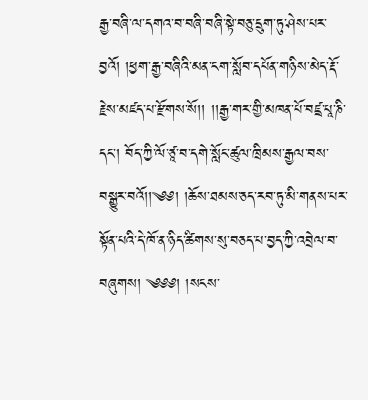རྒྱ་བཞི་ལ་དགའ་བ་བཞི་བཞི་སྟེ་བཅུ་དྲུག་ཏུ་ཤེས་པར་བྱའོ། །ཕྱག་རྒྱ་བཞིའི་མན་ངག་སློབ་དཔོན་གཉིས་མེད་རྡོ་རྗེས་མཛད་པ་རྫོགས་སོ།། །།རྒྱ་གར་གྱི་མཁན་པོ་བཛྲ་པཱ་ཎི་དང་། བོད་ཀྱི་ལོ་ཙཱ་བ་དགེ་སློང་ཚུལ་ཁྲིམས་རྒྱལ་བས་ བསྒྱུར་བའོ།།༄༅། །ཆོས་ཐམས་ཅད་རབ་ཏུ་མི་གནས་པར་སྟོན་པའི་དེ་ཁོ་ན་ཉིད་ཚིགས་སུ་བཅད་པ་བྱད་ཀྱི་འབྲེལ་བ་བཞུགས། ༄༅༅། །སངས་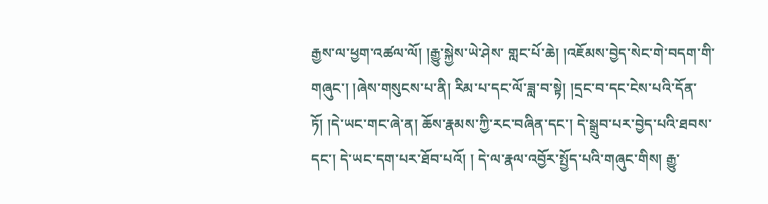རྒྱས་ལ་ཕྱག་འཚལ་ལོ། །རྒྱུ་སྐྱེས་ཡེ་ཤེས་ གླང་པོ་ཆེ། །འཇོམས་བྱེད་སེང་གེ་བདག་གི་གཞུང་། །ཞེས་གསུངས་པ་ནི། རིམ་པ་དང་ལོ་ཟླ་བ་སྟེ། །དྲང་བ་དང་ངེས་པའི་དོན་ཏོ། །དེ་ཡང་གང་ཞེ་ན། ཆོས་རྣམས་ཀྱི་རང་བཞིན་དང་། དེ་སྒྲུབ་པར་བྱེད་པའི་ཐབས་དང་། དེ་ཡང་དག་པར་ཐོབ་པའོ། ། དེ་ལ་རྣལ་འབྱོར་སྤྱོད་པའི་གཞུང་གིས། རྒྱུ་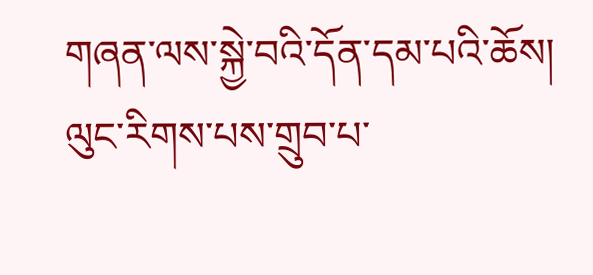གཞན་ལས་སྐྱེ་བའི་དོན་དམ་པའི་ཆོས། ལུང་རིགས་པས་གྲུབ་པ་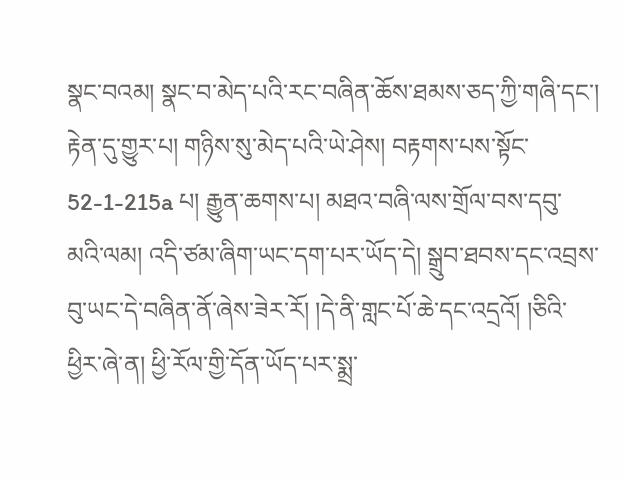སྣང་བའམ། སྣང་བ་མེད་པའི་རང་བཞིན་ཆོས་ཐམས་ཅད་ཀྱི་གཞི་དང་། རྟེན་དུ་གྱུར་པ། གཉིས་སུ་མེད་པའི་ཡེ་ཤེས། བརྟགས་པས་སྟོང་ 52-1-215a པ། རྒྱུན་ཆགས་པ། མཐའ་བཞི་ལས་གྲོལ་བས་དབུ་མའི་ལམ། འདི་ཙམ་ཞིག་ཡང་དག་པར་ཡོད་དེ། སྒྲུབ་ཐབས་དང་འབྲས་བུ་ཡང་དེ་བཞིན་ནོ་ཞེས་ཟེར་རོ། །དེ་ནི་གླང་པོ་ཆེ་དང་འདྲའོ། །ཅིའི་ཕྱིར་ཞེ་ན། ཕྱི་རོལ་གྱི་དོན་ཡོད་པར་སྨྲ་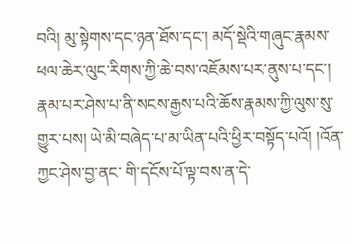བའི། མུ་སྟེགས་དང་ཉན་ཐོས་དང་། མདོ་སྡེའི་གཞུང་རྣམས་ཕལ་ཆེར་ལུང་རིགས་ཀྱི་ཆེ་བས་འཇོམས་པར་ནུས་པ་དང་། རྣམ་པར་ཤེས་པ་ནི་སངས་རྒྱས་པའི་ཆོས་རྣམས་ཀྱི་ལུས་སུ་གྱུར་པས། ཡེ་མི་བཞེད་པ་མ་ཡིན་པའི་ཕྱིར་བསྟོད་པའོ། །འོན་ཀྱང་ཤེས་བྱ་ནང་ གི་དངོས་པོ་ལྟ་བས་ན་དེ་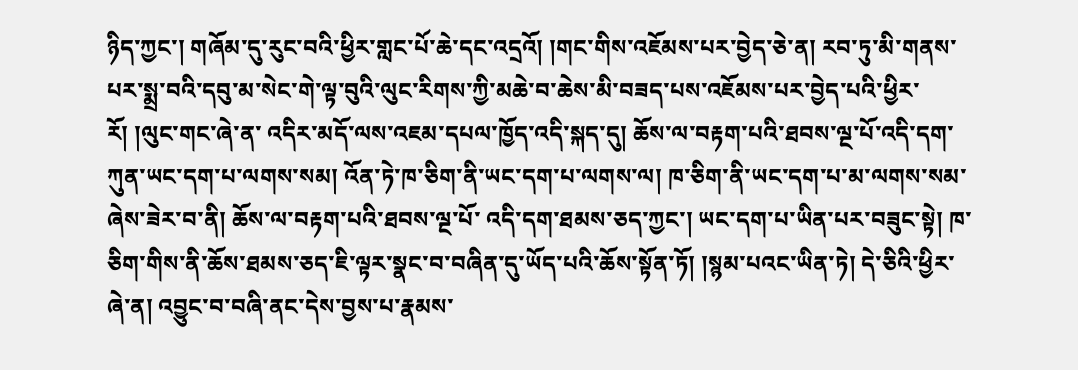ཉིད་ཀྱང་། གཞོམ་དུ་རུང་བའི་ཕྱིར་གླང་པོ་ཆེ་དང་འདྲའོ། །གང་གིས་འཇོམས་པར་བྱེད་ཅེ་ན། རབ་ཏུ་མི་གནས་པར་སྨྲ་བའི་དབུ་མ་སེང་གེ་ལྟ་བུའི་ལུང་རིགས་ཀྱི་མཆེ་བ་ཆེས་མི་བཟད་པས་འཇོམས་པར་བྱེད་པའི་ཕྱིར་རོ། །ལུང་གང་ཞེ་ན་ འདིར་མདོ་ལས་འཇམ་དཔལ་ཁྱོད་འདི་སྐད་དུ། ཆོས་ལ་བརྟག་པའི་ཐབས་ལྔ་པོ་འདི་དག་ཀུན་ཡང་དག་པ་ལགས་སམ། འོན་ཏེ་ཁ་ཅིག་ནི་ཡང་དག་པ་ལགས་ལ། ཁ་ཅིག་ནི་ཡང་དག་པ་མ་ལགས་སམ་ཞེས་ཟེར་བ་ནི། ཆོས་ལ་བརྟག་པའི་ཐབས་ལྔ་པོ་ འདི་དག་ཐམས་ཅད་ཀྱང་། ཡང་དག་པ་ཡིན་པར་བཟུང་སྟེ། ཁ་ཅིག་གིས་ནི་ཆོས་ཐམས་ཅད་ཇི་ལྟར་སྣང་བ་བཞིན་དུ་ཡོད་པའི་ཆོས་སྟོན་ཏོ། །སྙམ་པའང་ཡིན་ཏེ། དེ་ཅིའི་ཕྱིར་ཞེ་ན། འབྱུང་བ་བཞི་ནང་དེས་བྱས་པ་རྣམས་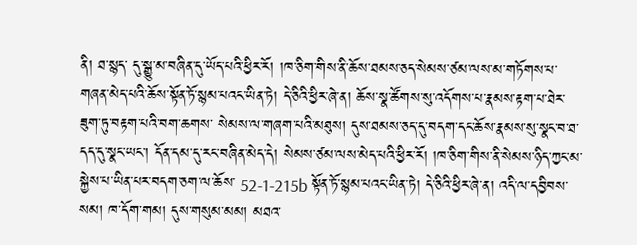ནི། ཐ་སྙད་ དུ་སྒྱུ་མ་བཞིན་དུ་ཡོད་པའི་ཕྱིར་རོ། །ཁ་ཅིག་གིས་ནི་ཆོས་ཐམས་ཅད་སེམས་ཙམ་ལས་མ་གཏོགས་པ་གཞན་མེད་པའི་ཆོས་སྟོན་ཏོ་སྙམ་པའང་ཡིན་ཏེ། དེ་ཅིའི་ཕྱིར་ཞེ་ན། ཆོས་སྣ་ཚོགས་སུ་འདོགས་པ་རྣམས་རྟག་པ་ཐེར་ཟུག་ཏུ་བརྟག་པའི་བག་ཆགས་ སེམས་ལ་གཞག་པའི་མཐུས། དུས་ཐམས་ཅད་དུ་བདག་དང་ཆོས་རྣམས་སུ་སྣང་བ་ཐ་དད་དུ་སྣང་ཡང་། དོན་དམ་དུ་རང་བཞིན་མེད་དེ། སེམས་ཙམ་ལས་མེད་པའི་ཕྱིར་རོ། །ཁ་ཅིག་གིས་ནི་སེམས་ཉིད་ཀྱང་མ་སྐྱེས་པ་ཡིན་པར་བདག་ཅག་ལ་ཆོས་ 52-1-215b སྟོན་ཏོ་སྙམ་པའང་ཡིན་ཏེ། དེ་ཅིའི་ཕྱིར་ཞེ་ན། འདི་ལ་དབྱིབས་སམ། ཁ་དོག་གམ། དུས་གསུམ་མམ། མཐའ་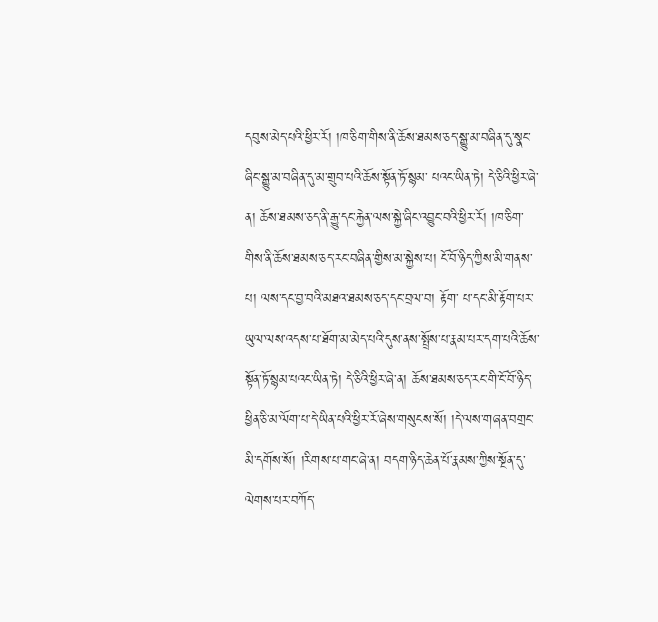དབུས་མེད་པའི་ཕྱིར་རོ། །ཁ་ཅིག་གིས་ནི་ཆོས་ཐམས་ཅད་སྒྱུ་མ་བཞིན་དུ་སྣང་ཞིང་སྒྱུ་མ་བཞིན་དུ་མ་གྲུབ་པའི་ཆོས་སྟོན་ཏོ་སྙམ་ པའང་ཡིན་ཏེ། དེ་ཅིའི་ཕྱིར་ཞེ་ན། ཆོས་ཐམས་ཅད་ནི་རྒྱུ་དང་རྐྱེན་ལས་སྐྱེ་ཞིང་འབྱུང་བའི་ཕྱིར་རོ། །ཁ་ཅིག་གིས་ནི་ཆོས་ཐམས་ཅད་རང་བཞིན་གྱིས་མ་སྐྱེས་པ། ངོ་བོ་ཉིད་ཀྱིས་མི་གནས་པ། ལས་དང་བྱ་བའི་མཐའ་ཐམས་ཅད་དང་བྲལ་བ། རྟོག་ པ་དང་མི་རྟོག་པར་ཡུལ་ལས་འདས་པ་ཐོག་མ་མེད་པའི་དུས་ནས་སྤྲོས་པ་རྣམ་པར་དག་པའི་ཆོས་སྟོན་ཏོ་སྙམ་པའང་ཡིན་ཏེ། དེ་ཅིའི་ཕྱིར་ཞེ་ན། ཆོས་ཐམས་ཅད་རང་གི་ངོ་བོ་ཉིད་ཕྱིན་ཅི་མ་ལོག་པ་དེ་ཡིན་པའི་ཕྱིར་རོ་ཞེས་གསུངས་སོ། །དེ་ལས་གཞན་བགྲང་ མི་དགོས་སོ། །རིགས་པ་གང་ཞེ་ན། བདག་ཉིད་ཆེན་པོ་རྣམས་ཀྱིས་སྔོན་དུ་ལེགས་པར་བཀོད་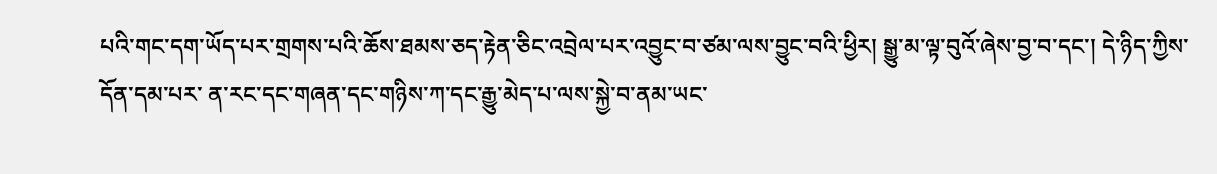པའི་གང་དག་ཡོད་པར་གྲགས་པའི་ཆོས་ཐམས་ཅད་རྟེན་ཅིང་འབྲེལ་པར་འབྱུང་བ་ཙམ་ལས་བྱུང་བའི་ཕྱིར། སྒྱུ་མ་ལྟ་བུའོ་ཞེས་བྱ་བ་དང་། དེ་ཉིད་ཀྱིས་དོན་དམ་པར་ ན་རང་དང་གཞན་དང་གཉིས་ཀ་དང་རྒྱུ་མེད་པ་ལས་སྐྱེ་བ་ནམ་ཡང་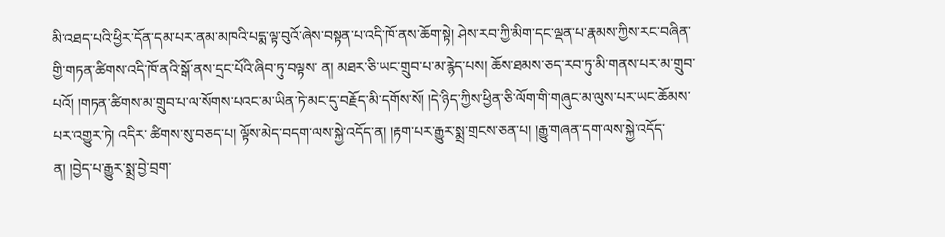མི་འཐད་པའི་ཕྱིར་དོན་དམ་པར་ནམ་མཁའི་པདྨ་ལྟ་བུའོ་ཞེས་བསྟན་པ་འདི་ཁོ་ནས་ཆོག་སྟེ། ཤེས་རབ་ཀྱི་མིག་དང་ལྡན་པ་རྣམས་ཀྱིས་རང་བཞིན་གྱི་གཏན་ཚིགས་འདི་ཁོ་ནའི་སྒོ་ནས་དྲང་པོའི་ཞིབ་ཏུ་བལྟས་ ན། མཐར་ཅི་ཡང་གྲུབ་པ་མ་རྙེད་པས། ཆོས་ཐམས་ཅད་རབ་ཏུ་མི་གནས་པར་མ་གྲུབ་པའོ། །གཏན་ཚིགས་མ་གྲུབ་པ་ལ་སོགས་པའང་མ་ཡིན་ཏེ་མང་དུ་བརྗོད་མི་དགོས་སོ། །དེ་ཉིད་ཀྱིས་ཕྱིན་ཅི་ལོག་གི་གཞུང་མ་ལུས་པར་ཡང་ཆོམས་པར་འགྱུར་ཏེ། འདིར་ ཚིགས་སུ་བཅད་པ། ལྟོས་མེད་བདག་ལས་སྐྱེ་འདོད་ན། །རྟག་པར་རྒྱུར་སྨྲ་གྲངས་ཅན་པ། །རྒྱུ་གཞན་དག་ལས་སྐྱེ་འདོད་ན། །བྱེད་པ་རྒྱུར་སྨྲ་བྱེ་བྲག་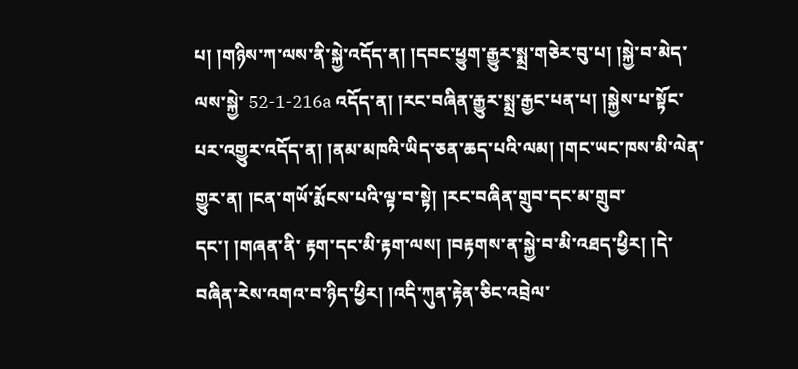པ། །གཉིས་ཀ་ལས་ནི་སྐྱེ་འདོད་ན། །དབང་ཕྱུག་རྒྱུར་སྨྲ་གཅེར་བུ་པ། །སྐྱེ་བ་མེད་ལས་སྐྱེ་ 52-1-216a འདོད་ན། །རང་བཞིན་རྒྱུར་སྨྲ་རྒྱང་པན་པ། །སྐྱེས་པ་སྟོང་པར་འགྱུར་འདོད་ན། །ནམ་མཁའི་ཡིད་ཅན་ཆད་པའི་ལམ། །གང་ཡང་ཁས་མི་ལེན་གྱུར་ན། །ངན་གཡོ་རྨོངས་པའི་ལྟ་བ་སྟེ། །རང་བཞིན་གྲུབ་དང་མ་གྲུབ་དང་། །གཞན་ནི་ རྟག་དང་མི་རྟག་ལས། །བརྟགས་ན་སྐྱེ་བ་མི་འཐད་ཕྱིར། །དེ་བཞིན་རེས་འགའ་བ་ཉིད་ཕྱིར། །འདི་ཀུན་རྟེན་ཅིང་འབྲེལ་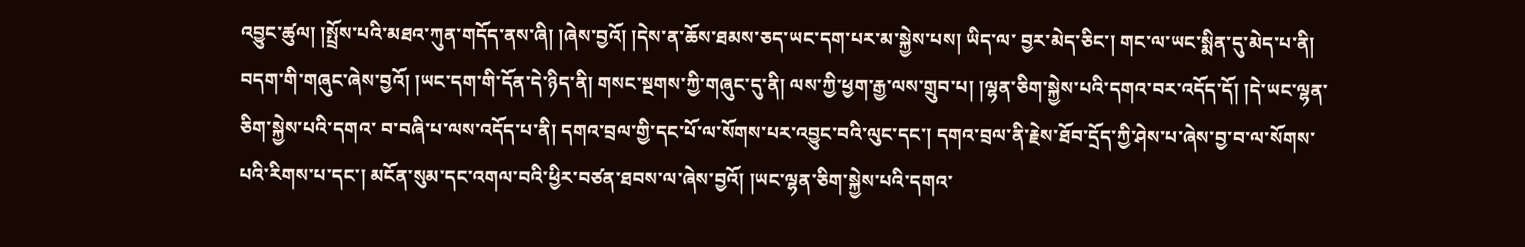འབྱུང་ཚུལ། །སྤྲོས་པའི་མཐའ་ཀུན་གདོད་ནས་ཞི། །ཞེས་བྱའོ། །དེས་ན་ཆོས་ཐམས་ཅད་ཡང་དག་པར་མ་སྐྱེས་པས། ཡིད་ལ་ བྱར་མེད་ཅིང་། གང་ལ་ཡང་སྨིན་དུ་མེད་པ་ནི། བདག་གི་གཞུང་ཞེས་བྱའོ། །ཡང་དག་གི་དོན་དེ་ཉིད་ནི། གསང་སྔགས་ཀྱི་གཞུང་དུ་ནི། ལས་ཀྱི་ཕྱག་རྒྱ་ལས་གྲུབ་པ། །ལྷན་ཅིག་སྐྱེས་པའི་དགའ་བར་འདོད་དོ། །དེ་ཡང་ལྷན་ཅིག་སྐྱེས་པའི་དགའ་ བ་བཞི་པ་ལས་འདོད་པ་ནི། དགའ་བྲལ་གྱི་དང་པོ་ལ་སོགས་པར་འབྱུང་བའི་ལུང་དང་། དགའ་བྲལ་ནི་རྗེས་ཐོབ་དྲོད་ཀྱི་ཤེས་པ་ཞེས་བྱ་བ་ལ་སོགས་པའི་རིགས་པ་དང་། མངོན་སུམ་དང་འགལ་བའི་ཕྱིར་བཙན་ཐབས་ལ་ཞེས་བྱའོ། །ཡང་ལྷན་ཅིག་སྐྱེས་པའི་དགའ་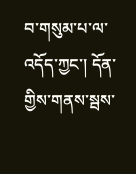བ་གསུམ་པ་ལ་འདོད་ཀྱང་། དོན་གྱིས་གནས་སྦས་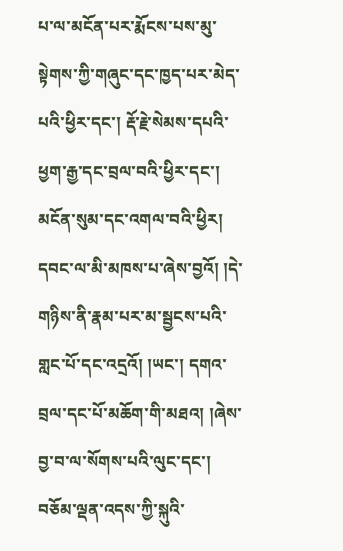པ་ལ་མངོན་པར་རྨོངས་པས་མུ་སྟེགས་ཀྱི་གཞུང་དང་ཁྱད་པར་མེད་པའི་ཕྱིར་དང་། རྡོ་རྗེ་སེམས་དཔའི་ཕྱག་རྒྱ་དང་བྲལ་བའི་ཕྱིར་དང་། མངོན་སུམ་དང་འགལ་བའི་ཕྱིར། དབང་ལ་མི་མཁས་པ་ཞེས་བྱའོ། །དེ་ གཉིས་ནི་རྣམ་པར་མ་སྦྱངས་པའི་གླང་པོ་དང་འདྲའོ། །ཡང་། དགའ་བྲལ་དང་པོ་མཆོག་གི་མཐའ། །ཞེས་བྱ་བ་ལ་སོགས་པའི་ལུང་དང་། བཅོམ་ལྡན་འདས་ཀྱི་སྐུའི་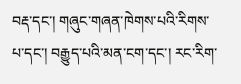བརྡ་དང་། གཞུང་གཞན་ཁེགས་པའི་རིགས་པ་དང་། བརྒྱུད་པའི་མན་ངག་དང་། རང་རིག་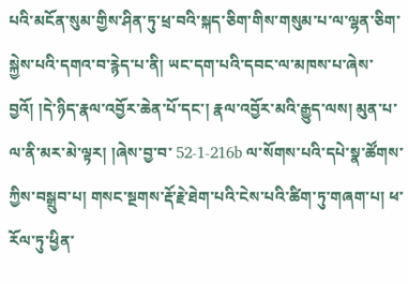པའི་མངོན་སུམ་གྱིས་ཤིན་ཏུ་ཕྲ་བའི་སྐད་ཅིག་གིས་གསུམ་པ་ལ་ལྷན་ཅིག་སྐྱེས་པའི་དགའ་བ་རྙེད་པ་ནི། ཡང་དག་པའི་དབང་ལ་མཁས་པ་ཞེས་བྱའོ། །དེ་ཉིད་རྣལ་འབྱོར་ཆེན་པོ་དང་། རྣལ་འབྱོར་མའི་རྒྱུད་ལས། མུན་པ་ལ་ནི་མར་མེ་ལྟར། །ཞེས་བྱ་བ་ 52-1-216b ལ་སོགས་པའི་དཔེ་སྣ་ཚོགས་ཀྱིས་བསྒྲུབ་པ། གསང་སྔགས་རྡོ་རྗེ་ཐེག་པའི་ངེས་པའི་ཚིག་ཏུ་གཞག་པ། ཕ་རོལ་ཏུ་ཕྱིན་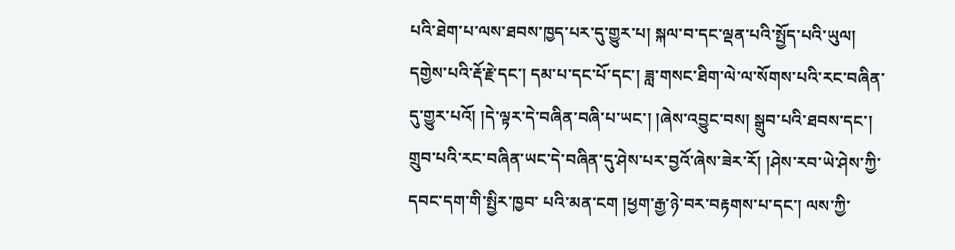པའི་ཐེག་པ་ལས་ཐབས་ཁྱད་པར་དུ་གྱུར་པ། སྐལ་བ་དང་ལྡན་པའི་སྤྱོད་པའི་ཡུལ། དགྱེས་པའི་རྡོ་རྗེ་དང་། དམ་པ་དང་པོ་དང་། ཟླ་གསང་ཐིག་ལེ་ལ་སོགས་པའི་རང་བཞིན་དུ་གྱུར་པའོ། །དེ་ལྟར་དེ་བཞིན་བཞི་པ་ཡང་། །ཞེས་འབྱུང་བས། སྒྲུབ་པའི་ཐབས་དང་། གྲུབ་པའི་རང་བཞིན་ཡང་དེ་བཞིན་དུ་ཤེས་པར་བྱའོ་ཞེས་ཟེར་རོ། །ཤེས་རབ་ཡེ་ཤེས་ཀྱི་དབང་དག་གི་སྤྱིར་ཁྱབ་ པའི་མན་ངག །ཕྱག་རྒྱ་ཉེ་བར་བརྟགས་པ་དང་། ལས་ཀྱི་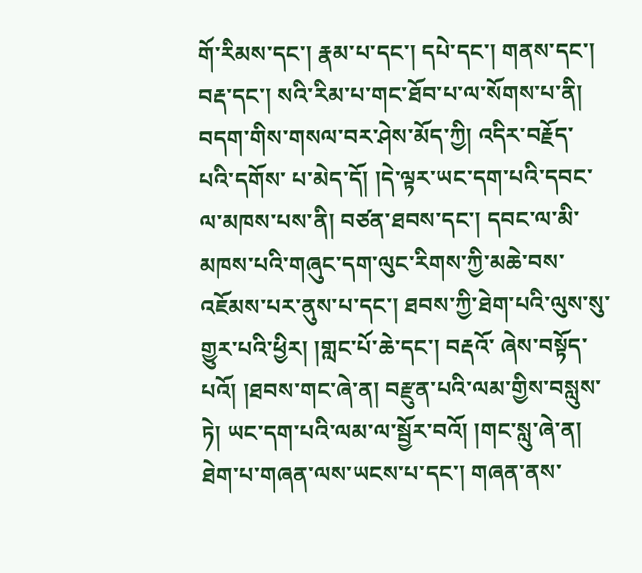གོ་རིམས་དང་། རྣམ་པ་དང་། དཔེ་དང་། གནས་དང་། བརྡ་དང་། སའི་རིམ་པ་གང་ཐོབ་པ་ལ་སོགས་པ་ནི། བདག་གིས་གསལ་བར་ཤེས་མོད་ཀྱི། འདིར་བརྗོད་པའི་དགོས་ པ་མེད་དོ། །དེ་ལྟར་ཡང་དག་པའི་དབང་ལ་མཁས་པས་ནི། བཙན་ཐབས་དང་། དབང་ལ་མི་མཁས་པའི་གཞུང་དག་ལུང་རིགས་ཀྱི་མཆེ་བས་འཇོམས་པར་ནུས་པ་དང་། ཐབས་ཀྱི་ཐེག་པའི་ལུས་སུ་གྱུར་པའི་ཕྱིར། །གླང་པོ་ཆེ་དང་། བརྡའོ་ ཞེས་བསྟོད་པའོ། །ཐབས་གང་ཞེ་ན། བརྫུན་པའི་ལམ་གྱིས་བསླུས་ཏེ། ཡང་དག་པའི་ལམ་ལ་སྦྱོར་བའོ། །གང་སླུ་ཞེ་ན། ཐེག་པ་གཞན་ལས་ཡངས་པ་དང་། གཞན་ནས་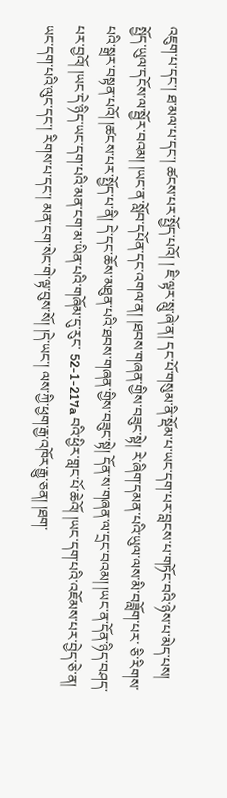འཇུག་པ་དང་། ཐ་མལ་པ་དང་། ཚངས་པར་སྤྱོད་པའོ། ། ཇི་ལྟར་སླུ་ཞེ་ན། དང་པོ་གསུམ་ནི་སྡོམ་པ་ཡང་དག་པར་བླངས་པ་གཏོང་བའི་ཉེས་པ་མེད་པས། སྤྱོད་ཡུལ་དངོས་ལ་སྦྱོར་བའམ། །ཡང་ན་སློབ་དཔོན་དང་འགལ་ན། །ཐབས་གཞན་གྱིས་བཟུང་སྟེ། རེ་ཞིག་དམན་པའི་ཡུལ་ལས་མི་བཟློག་པར་ ཅི་རིགས་པའི་སྒྲར་བསྟན་པའོ། །ཚངས་པར་སྤྱོད་པ་ནི། དེ་དང་ཆོས་མཐུན་པའི་ཐབས་གཞན་གྱིས་བཟུང་སྟེ། དོན་ས་གཞན་ལ་དྲང་བའམ། །ཡང་ན་དོན་ཉིད་བཤད་པར་བྱའོ། །ཡང་དེ་ཉིད་ཡང་དག་པའི་མན་ངག་མ་ཡིན་པའི་གཞོམ་དུ་རུང་ 52-1-217a བའི་ཕྱིར་གླང་པོ་ཆེའོ། །ཡང་དག་པའི་འཇོམས་པར་བྱེད་ཅེ་ན། ཡང་དག་པའི་ལུང་དང་། རིགས་པ་དང་། མན་ངག་སེང་གེ་ལྟ་བུས་སོ། །དེ་ཡང་། ལས་ཀྱི་ཕྱག་རྒྱ་འཁོར་རྒྱུ་ཅན། །ཐག་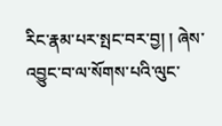རིང་རྣམ་པར་སྤང་བར་བྱ། ། ཞེས་འབྱུང་བ་ལ་སོགས་པའི་ལུང་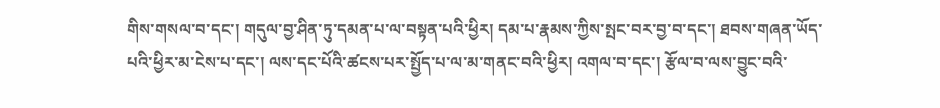གིས་གསལ་བ་དང་། གདུལ་བྱ་ཤིན་ཏུ་དམན་པ་ལ་བསྟན་པའི་ཕྱིར། དམ་པ་རྣམས་ཀྱིས་སྤང་བར་བྱ་བ་དང་། ཐབས་གཞན་ཡོད་པའི་ཕྱིར་མ་ངེས་པ་དང་། ལས་དང་པོའི་ཚངས་པར་སྤྱོད་པ་ལ་མ་གནང་བའི་ཕྱིར། འགལ་བ་དང་། རྩོལ་བ་ལས་བྱུང་བའི་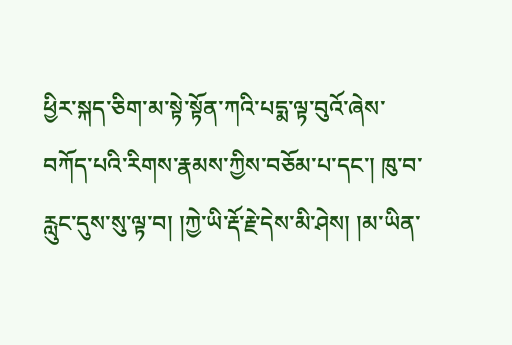ཕྱིར་སྐད་ཅིག་མ་སྟེ་སྟོན་ཀའི་པདྨ་ལྟ་བུའོ་ཞེས་བཀོད་པའི་རིགས་རྣམས་ཀྱིས་བཅོམ་པ་དང་། ཁུ་བ་རླུང་དུས་སུ་ལྟ་བ། །ཀྱེ་ཡི་རྡོ་རྗེ་དེས་མི་ཤེས། །མ་ཡིན་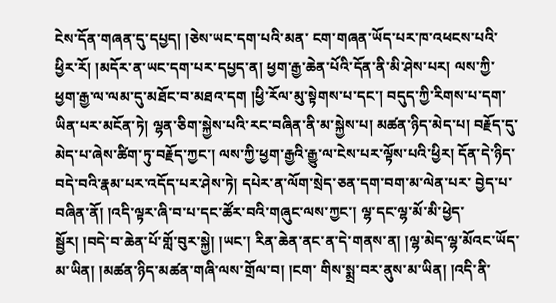ངེས་དོན་གཞན་དུ་དཔྱད། །ཅེས་ཡང་དག་པའི་མན་ ངག་གཞན་ཡོད་པར་ཁ་འཕངས་པའི་ཕྱིར་རོ། །མདོར་ན་ཡང་དག་པར་དཔྱད་ན། ཕྱག་རྒྱ་ཆེན་པོའི་དོན་ནི་མི་ཤེས་པར། ལས་ཀྱི་ཕྱག་རྒྱ་ལ་ལམ་དུ་མཐོང་བ་མཐའ་དག །ཕྱི་རོལ་མུ་སྟེགས་པ་དང་། བདུད་ཀྱི་རིགས་པ་དག་ཡིན་པར་མངོན་ཏེ། ལྷན་ཅིག་སྐྱེས་པའི་རང་བཞིན་ནི་མ་སྐྱེས་པ། མཚན་ཉིད་མེད་པ། བརྗོད་དུ་མེད་པ་ཞེས་ཚིག་ཏུ་བརྗོད་ཀྱང་། ལས་ཀྱི་ཕྱག་རྒྱའི་རྒྱུ་ལ་ངེས་པར་ལྟོས་པའི་ཕྱིར། དོན་དེ་ཉིད་བདེ་བའི་རྣམ་པར་འདོད་པར་ཤེས་ཏེ། དཔེར་ན་ལོག་སྲེད་ཅན་དག་བག་མ་ལེན་པར་ བྱེད་པ་བཞིན་ནོ། །འདི་ལྟར་ཞི་བ་པ་དང་ཚོར་བའི་གཞུང་ལས་ཀྱང་། ལྷ་དང་ལྷ་མོ་མི་ཕྱེད་སྦྱོར། །བདེ་བ་ཆེན་པོ་གློ་བུར་སྐྱེ། །ཡང་། རིན་ཆེན་ནང་ན་དེ་གནས་ན། །ལྷ་མེད་ལྷ་མོའང་ཡོད་མ་ཡིན། །མཚན་ཉིད་མཚན་གཞི་ལས་གྲོལ་བ། །ངག་ གིས་སྨྲ་བར་ནུས་མ་ཡིན། །འདི་ནི་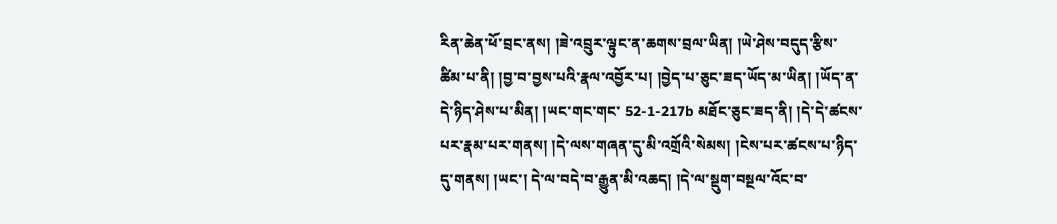རིན་ཆེན་ཕོ་བྲང་ནས། །ཟེ་འབྲུར་ལྟུང་ན་ཆགས་བྲལ་ཡིན། །ཡེ་ཤེས་བདུད་རྩིས་ཚིམ་པ་ནི། །བྱ་བ་བྱས་པའི་རྣལ་འབྱོར་པ། །བྱེད་པ་ཅུང་ཟད་ཡོད་མ་ཡིན། །ཡོད་ན་དེ་ཉིད་ཤེས་པ་མིན། །ཡང་གང་གང་ 52-1-217b མཐོང་ཅུང་ཟད་ནི། །དེ་དེ་ཚངས་པར་རྣམ་པར་གནས། །དེ་ལས་གཞན་དུ་མི་འགྲོའི་སེམས། །ངེས་པར་ཚངས་པ་ཉིད་དུ་གནས། །ཡང་། དེ་ལ་བདེ་བ་རྒྱུན་མི་འཆད། །དེ་ལ་སྡུག་བསྔལ་འོང་བ་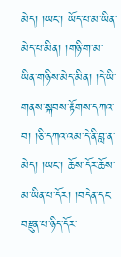མེད། །ཡང་། ཡོད་པ་མ་ཡིན་མེད་པ་མིན། །གཉི་ག་མ་ ཡིན་གཉིས་མེད་མིན། །དེ་ཡི་གནས་སྐབས་རྟོགས་དཀའ་བ། །ཅི་དཀའ་འམ་དེ་ནི་བླ་ན་མེད། །ཡང་། ཆོས་དོར་ཆོས་མ་ཡིན་པ་དོར། །བདེན་དང་བརྫུན་པ་ཉིད་དོར་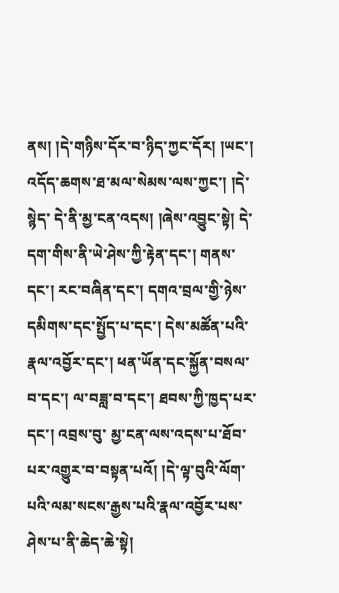ནས། །དེ་གཉིས་དོར་བ་ཉིད་ཀྱང་དོར། །ཡང་། འདོད་ཆགས་ཐ་མལ་སེམས་ལས་ཀྱང་། །དེ་སྙེད་ དེ་ནི་མྱ་ངན་འདས། །ཞེས་འབྱུང་སྟེ། དེ་དག་གིས་ནི་ཡེ་ཤེས་ཀྱི་རྟེན་དང་། གནས་དང་། རང་བཞིན་དང་། དགའ་བྲལ་གྱི་ཉེས་དམིགས་དང་སྤྱོད་པ་དང་། དེས་མཚོན་པའི་རྣལ་འབྱོར་དང་། ཕན་ཡོན་དང་སྐྱོན་བསལ་བ་དང་། ལ་བཟླ་བ་དང་། ཐབས་ཀྱི་ཁྱད་པར་དང་། འབྲས་བུ་ མྱ་ངན་ལས་འདས་པ་ཐོབ་པར་འགྱུར་བ་བསྟན་པའོ། །དེ་ལྟ་བུའི་ལོག་པའི་ལམ་སངས་རྒྱས་པའི་རྣལ་འབྱོར་པས་ཤེས་པ་ནི་ཆེད་ཆེ་སྟེ།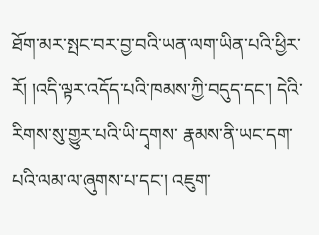ཐོག་མར་སྤང་བར་བྱ་བའི་ཡན་ལག་ཡིན་པའི་ཕྱིར་རོ། །འདི་ལྟར་འདོད་པའི་ཁམས་ཀྱི་བདུད་དང་། དེའི་རིགས་སུ་གྱུར་པའི་ཡི་དྭགས་ རྣམས་ནི་ཡང་དག་པའི་ལམ་ལ་ཞུགས་པ་དང་། འཇུག་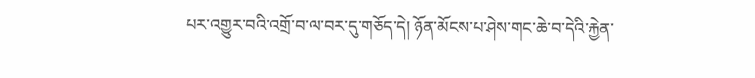པར་འགྱུར་བའི་འགྲོ་བ་ལ་བར་དུ་གཅོད་དེ། ཉོན་མོངས་པ་ཤེས་གང་ཆེ་བ་དེའི་རྐྱེན་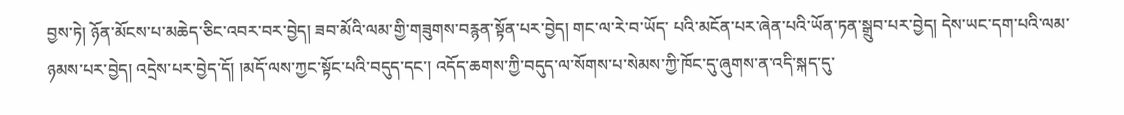བྱས་ཏེ། ཉོན་མོངས་པ་མཆེད་ཅིང་འབར་བར་བྱེད། ཟབ་མོའི་ལམ་གྱི་གཟུགས་བརྙན་སྟོན་པར་བྱེད། གང་ལ་རེ་བ་ཡོད་ པའི་མངོན་པར་ཞེན་པའི་ཡོན་ཏན་སྒྲུབ་པར་བྱེད། དེས་ཡང་དག་པའི་ལམ་ཉམས་པར་བྱེད། འདྲེས་པར་བྱེད་དོ། །མདོ་ལས་ཀྱང་སྟོང་པའི་བདུད་དང་། འདོད་ཆགས་ཀྱི་བདུད་ལ་སོགས་པ་སེམས་ཀྱི་ཁོང་དུ་ཞུགས་ན་འདི་སྐད་དུ་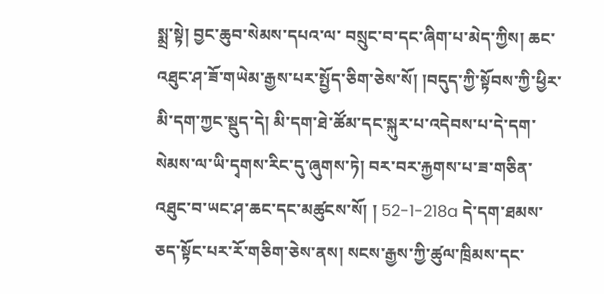སྨྲ་སྟེ། བྱང་ཆུབ་སེམས་དཔའ་ལ་ བསྲུང་བ་དང་ཞིག་པ་མེད་ཀྱིས། ཆང་འཐུང་ཤ་ཟོ་གཡེམ་རྒྱས་པར་སྤྱོད་ཅིག་ཅེས་སོ། །བདུད་ཀྱི་སྟོབས་ཀྱི་ཕྱིར་མི་དག་ཀྱང་སྡུད་དེ། མི་དག་ཐེ་ཚོམ་དང་སྐུར་པ་འདེབས་པ་དེ་དག་སེམས་ལ་ཡི་དྭགས་རིང་དུ་ཞུགས་ཏེ། བར་བར་རྐྱགས་པ་ཟ་གཅིན་འཐུང་བ་ཡང་ཤ་ཆང་དང་མཚུངས་སོ། ། 52-1-218a དེ་དག་ཐམས་ཅད་སྟོང་པར་རོ་གཅིག་ཅེས་ནས། སངས་རྒྱས་ཀྱི་ཚུལ་ཁྲིམས་དང་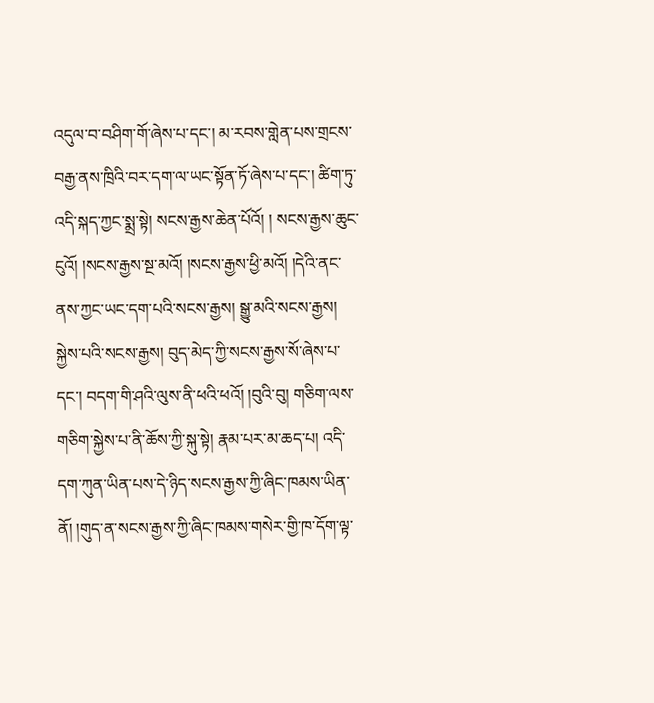འདུལ་བ་བཤིག་གོ་ཞེས་པ་དང་། མ་རབས་གླེན་པས་གྲངས་བརྒྱ་ནས་ཁྲིའི་བར་དག་ལ་ཡང་སྟོན་ཏོ་ཞེས་པ་དང་། ཚིག་ཏུ་འདི་སྐད་ཀྱང་སྨྲ་སྟེ། སངས་རྒྱས་ཆེན་པོའོ། ། སངས་རྒྱས་ཆུང་ངུའོ། །སངས་རྒྱས་སྔ་མའོ། །སངས་རྒྱས་ཕྱི་མའོ། །དེའི་ནང་ནས་ཀྱང་ཡང་དག་པའི་སངས་རྒྱས། སྒྱུ་མའི་སངས་རྒྱས། སྐྱེས་པའི་སངས་རྒྱས། བུད་མེད་ཀྱི་སངས་རྒྱས་སོ་ཞེས་པ་དང་། བདག་གི་ཤའི་ལུས་ནི་ཕའི་ཕའོ། །བུའི་བུ། གཅིག་ལས་གཅིག་སྐྱེས་པ་ནི་ཆོས་ཀྱི་སྐུ་སྟེ། རྣམ་པར་མ་ཆད་པ། འདི་དག་ཀུན་ཡིན་པས་དེ་ཉིད་སངས་རྒྱས་ཀྱི་ཞིང་ཁམས་ཡིན་ནོ། །གུད་ན་སངས་རྒྱས་ཀྱི་ཞིང་ཁམས་གསེར་གྱི་ཁ་དོག་ལྟ་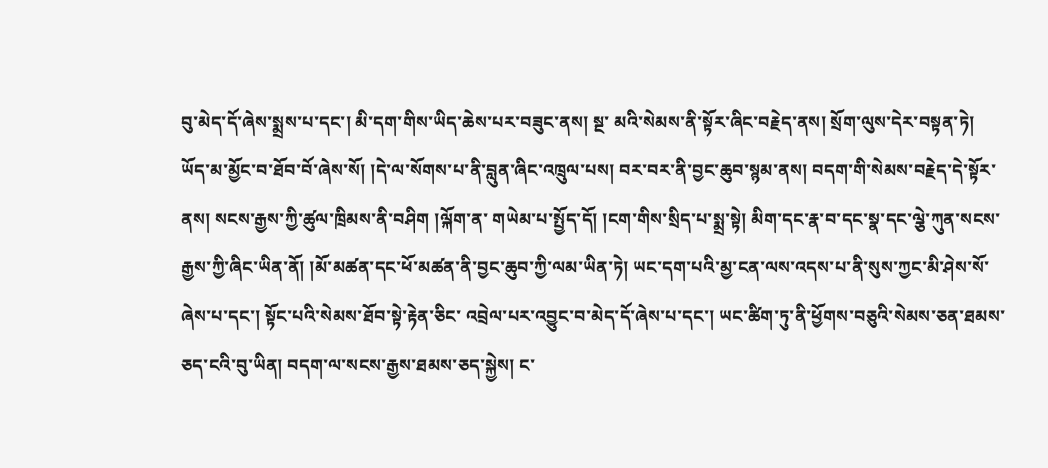བུ་མེད་དོ་ཞེས་སྨྲས་པ་དང་། མི་དག་གིས་ཡིད་ཆེས་པར་བཟུང་ནས། སྔ་ མའི་སེམས་ནི་སྟོར་ཞིང་བརྗེད་ནས། སྲོག་ལུས་དེར་བསྟན་ཏེ། ཡོད་མ་མྱོང་བ་ཐོབ་བོ་ཞེས་སོ། །དེ་ལ་སོགས་པ་ནི་བླུན་ཞིང་འཁྲུལ་པས། བར་བར་ནི་བྱང་ཆུབ་སྙམ་ནས། བདག་གི་སེམས་བརྗེད་དེ་སྟོར་ནས། སངས་རྒྱས་ཀྱི་ཚུལ་ཁྲིམས་ནི་བཤིག །ལྐོག་ན་ གཡེམ་པ་སྤྱོད་དོ། །ངག་གིས་སྲིད་པ་སྨྲ་སྟེ། མིག་དང་རྣ་བ་དང་སྣ་དང་ལྕེ་ཀུན་སངས་རྒྱས་ཀྱི་ཞིང་ཡིན་ནོ། །མོ་མཚན་དང་ཕོ་མཚན་ནི་བྱང་ཆུབ་ཀྱི་ལམ་ཡིན་ཏེ། ཡང་དག་པའི་མྱ་ངན་ལས་འདས་པ་ནི་སུས་ཀྱང་མི་ཤེས་སོ་ཞེས་པ་དང་། སྟོང་པའི་སེམས་ཐོབ་སྟེ་རྟེན་ཅིང་ འབྲེལ་པར་འབྱུང་བ་མེད་དོ་ཞེས་པ་དང་། ཡང་ཚིག་ཏུ་ནི་ཕྱོགས་བཅུའི་སེམས་ཅན་ཐམས་ཅད་ངའི་བུ་ཡིན། བདག་ལ་སངས་རྒྱས་ཐམས་ཅད་སྐྱེས། ང་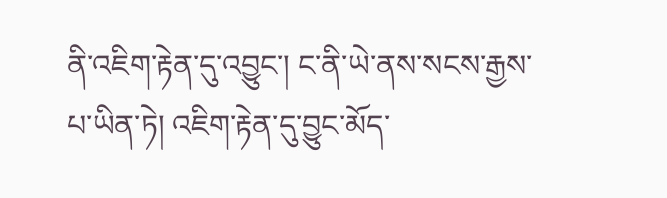ནི་འཇིག་རྟེན་དུ་འབྱུང་། ང་ནི་ཡེ་ནས་སངས་རྒྱས་པ་ཡིན་ཏེ། འཇིག་རྟེན་དུ་བྱུང་མོད་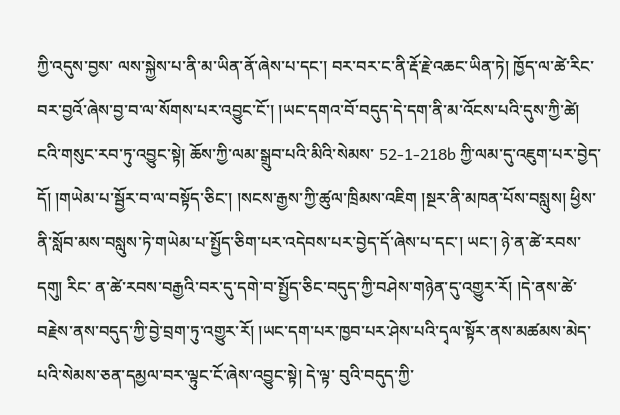ཀྱི་འདུས་བྱས་ ལས་སྐྱེས་པ་ནི་མ་ཡིན་ནོ་ཞེས་པ་དང་། བར་བར་ང་ནི་རྡོ་རྗེ་འཆང་ཡིན་ཏེ། ཁྱོད་ལ་ཚེ་རིང་བར་བྱའོ་ཞེས་བྱ་བ་ལ་སོགས་པར་འབྱུང་ངོ་། །ཡང་དགའ་བོ་བདུད་དེ་དག་ནི་མ་འོངས་པའི་དུས་ཀྱི་ཚེ། ངའི་གསུང་རབ་ཏུ་འབྱུང་སྟེ། ཆོས་ཀྱི་ལམ་སྒྲུབ་པའི་མིའི་སེམས་ 52-1-218b ཀྱི་ལམ་དུ་འཇུག་པར་བྱེད་དོ། །གཡེམ་པ་སྦྱོར་བ་ལ་བསྟོད་ཅིང་། །སངས་རྒྱས་ཀྱི་ཚུལ་ཁྲིམས་འཇིག །སྔར་ནི་མཁན་པོས་བསླུས། ཕྱིས་ནི་སློབ་མས་བསླུས་ཏེ་གཡེམ་པ་སྤྱོད་ཅིག་པར་འདེབས་པར་བྱེད་དོ་ཞེས་པ་དང་། ཡང་། ཉེ་ན་ཚེ་རབས་དགུ། རིང་ ན་ཚེ་རབས་བརྒྱའི་བར་དུ་དགེ་བ་སྤྱོད་ཅིང་བདུད་ཀྱི་བཤེས་གཉེན་དུ་འགྱུར་རོ། །དེ་ནས་ཚེ་བརྗེས་ནས་བདུད་ཀྱི་བྱེ་བྲག་ཏུ་འགྱུར་རོ། །ཡང་དག་པར་ཁྱབ་པར་ཤེས་པའི་དྭལ་སྟོར་ནས་མཚམས་མེད་པའི་སེམས་ཅན་དམྱལ་བར་ལྟུང་ངོ་ཞེས་འབྱུང་སྟེ། དེ་ལྟ་ བུའི་བདུད་ཀྱི་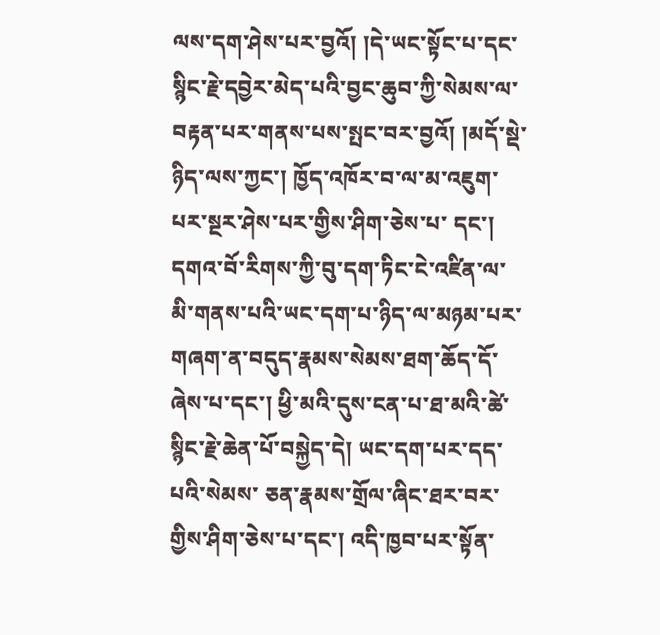ལས་དག་ཤེས་པར་བྱའོ། །དེ་ཡང་སྟོང་པ་དང་སྙིང་རྗེ་དབྱེར་མེད་པའི་བྱང་ཆུབ་ཀྱི་སེམས་ལ་བརྟན་པར་གནས་པས་སྤང་བར་བྱའོ། །མདོ་སྡེ་ཉིད་ལས་ཀྱང་། ཁྱོད་འཁོར་བ་ལ་མ་འཇུག་པར་སྔར་ཤེས་པར་གྱིས་ཤིག་ཅེས་པ་ དང་། དགའ་བོ་རིགས་ཀྱི་བུ་དག་ཏིང་ངེ་འཛིན་ལ་མི་གནས་པའི་ཡང་དག་པ་ཉིད་ལ་མཉམ་པར་གཞག་ན་བདུད་རྣམས་སེམས་ཐག་ཆོད་དོ་ཞེས་པ་དང་། ཕྱི་མའི་དུས་ངན་པ་ཐ་མའི་ཚེ་སྙིང་རྗེ་ཆེན་པོ་བསྐྱེད་དེ། ཡང་དག་པར་དད་པའི་སེམས་ ཅན་རྣམས་གྲོལ་ཞིང་ཐར་བར་གྱིས་ཤིག་ཅེས་པ་དང་། འདི་ཁྱབ་པར་སྟོན་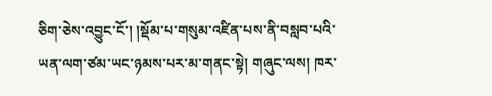ཅིག་ཅེས་འབྱུང་ངོ་། །སྡོམ་པ་གསུམ་འཛིན་པས་ནི་བསླབ་པའི་ཡན་ལག་ཙམ་ཡང་ཉམས་པར་མ་གནང་སྟེ། གཞུང་ལས། ཁར་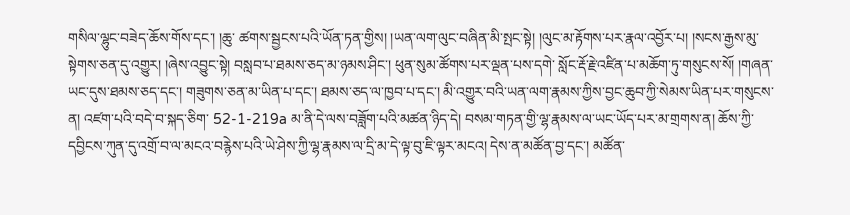གསིལ་ལྷུང་བཟེད་ཆོས་གོས་དང་། །ཆུ་ ཚགས་སྦྱངས་པའི་ཡོན་ཏན་གྱིས། །ཡན་ལག་ལུང་བཞིན་མི་སྤང་སྟེ། །ལུང་མ་རྟོགས་པར་རྣལ་འབྱོར་པ། །སངས་རྒྱས་མུ་སྟེགས་ཅན་དུ་འགྱུར། །ཞེས་འབྱུང་སྟེ། བསླབ་པ་ཐམས་ཅད་མ་ཉམས་ཤིང་། ཕུན་སུམ་ཚོགས་པར་ལྡན་པས་དགེ་ སློང་རྡོ་རྗེ་འཛིན་པ་མཆོག་ཏུ་གསུངས་སོ། །གཞན་ཡང་དུས་ཐམས་ཅད་དང་། གཟུགས་ཅན་མ་ཡིན་པ་དང་། ཐམས་ཅད་ལ་ཁྱབ་པ་དང་། མི་འགྱུར་བའི་ཡན་ལག་རྣམས་ཀྱིས་བྱང་ཆུབ་ཀྱི་སེམས་ཡིན་པར་གསུངས་ན། འཛག་པའི་བདེ་བ་སྐད་ཅིག་ 52-1-219a མ་ནི་དེ་ལས་བཟློག་པའི་མཚན་ཉིད་དེ། བསམ་གཏན་གྱི་ལྷ་རྣམས་ལ་ཡང་ཡོད་པར་མ་གྲགས་ན། ཆོས་ཀྱི་དབྱིངས་ཀུན་དུ་འགྲོ་བ་ལ་མངའ་བརྙེས་པའི་ཡེ་ཤེས་ཀྱི་ལྷ་རྣམས་ལ་དྲི་མ་དེ་ལྟ་བུ་ཇི་ལྟར་མངའ། དེས་ན་མཚོན་བྱ་དང་། མཚོན་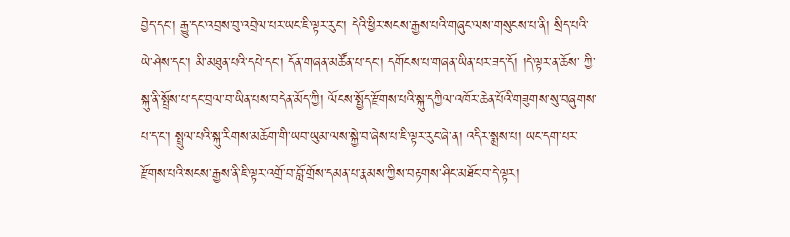བྱེད་དང་། རྒྱུ་དང་འབྲས་བུ་འབྲེལ་པར་ཡང་ཇི་ལྟར་རུང་། དེའི་ཕྱིར་སངས་རྒྱས་པའི་གཞུང་ལས་གསུངས་པ་ནི། སྲིད་པའི་ཡེ་ཤེས་དང་། མི་མཐུན་པའི་དཔེ་དང་། དོན་གཞན་མཚོན་པ་དང་། དགོངས་པ་གཞན་ཡིན་པར་ཟད་དོ། །དེ་ལྟར་ན་ཆོས་ ཀྱི་སྐུ་ནི་སྤྲོས་པ་དང་བྲལ་བ་ཡིན་པས་བདེན་མོད་ཀྱི། ལོངས་སྤྱོད་རྫོགས་པའི་སྐུ་དཀྱིལ་འཁོར་ཆེན་པོའི་གཟུགས་སུ་བཞུགས་པ་ད་ང་། སྤྲུལ་པའི་སྐུ་རིགས་མཆོག་གི་ཡབ་ཡུམ་ལས་སྐྱེ་བ་ཞེས་པ་ཇི་ལྟར་རུང་ཞེ་ན། འདིར་སྨྲས་པ། ཡང་དག་པར་ རྫོགས་པའི་སངས་རྒྱས་ནི་ཇི་ལྟར་འགྲོ་བ་བློ་གྲོས་དམན་པ་རྣམས་ཀྱིས་བརྟགས་ཤིང་མཐོང་བ་དེ་ལྟར།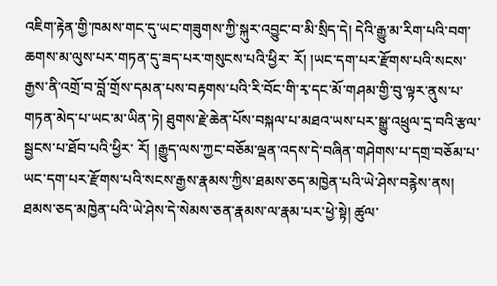འཇིག་རྟེན་གྱི་ཁམས་གང་དུ་ཡང་གཟུགས་ཀྱི་སྐུར་འབྱུང་བ་མི་སྲིད་དེ། དེའི་རྒྱུ་མ་རིག་པའི་བག་ཆགས་མ་ལུས་པར་གཏན་དུ་ཟད་པར་གསུངས་པའི་ཕྱིར་ རོ། །ཡང་དག་པར་རྫོགས་པའི་སངས་རྒྱས་ནི་འགྲོ་བ་བློ་གྲོས་དམན་པས་བརྟགས་པའི་རི་བོང་གི་རྭ་དང་མོ་གཤམ་གྱི་བུ་ལྟར་ནུས་པ་གཏན་མེད་པ་ཡང་མ་ཡིན་ཏེ། ཐུགས་རྗེ་ཆེན་པོས་བསྐལ་པ་མཐའ་ཡས་པར་སྒྱུ་འཕྲུལ་དྲ་བའི་རྩལ་སྦྱངས་པ་ཐོབ་པའི་ཕྱིར་ རོ། །རྒྱུད་ལས་ཀྱང་བཅོམ་ལྡན་འདས་དེ་བཞིན་གཤེགས་པ་དགྲ་བཅོམ་པ་ཡང་དག་པར་རྫོགས་པའི་སངས་རྒྱས་རྣམས་ཀྱིས་ཐམས་ཅད་མཁྱེན་པའི་ཡེ་ཤེས་བརྙེས་ནས། ཐམས་ཅད་མཁྱེན་པའི་ཡེ་ཤེས་དེ་སེམས་ཅན་རྣམས་ལ་རྣམ་པར་ཕྱེ་སྟེ། ཚུལ་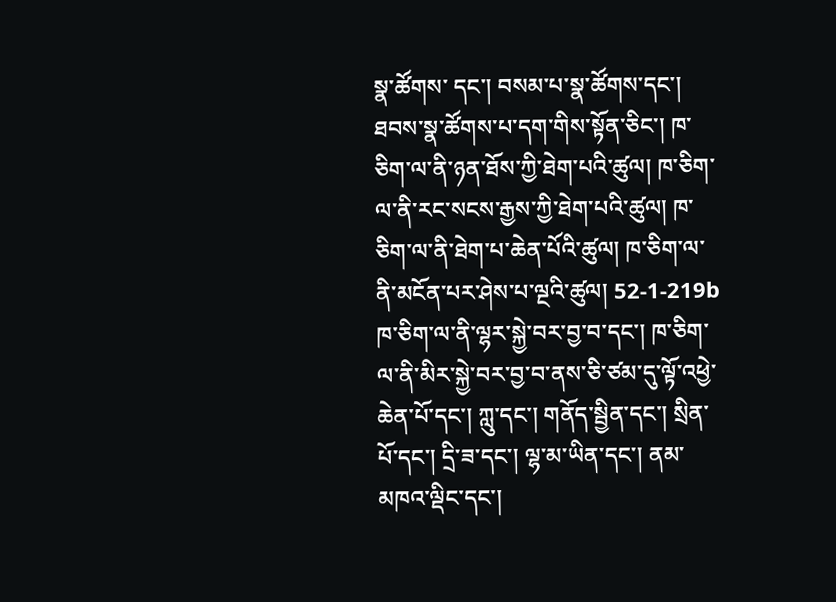སྣ་ཚོགས་ དང་། བསམ་པ་སྣ་ཚོགས་དང་། ཐབས་སྣ་ཚོགས་པ་དག་གིས་སྟོན་ཅིང་། ཁ་ཅིག་ལ་ནི་ཉན་ཐོས་ཀྱི་ཐེག་པའི་ཚུལ། ཁ་ཅིག་ལ་ནི་རང་སངས་རྒྱས་ཀྱི་ཐེག་པའི་ཚུལ། ཁ་ཅིག་ལ་ནི་ཐེག་པ་ཆེན་པོའི་ཚུལ། ཁ་ཅིག་ལ་ནི་མངོན་པར་ཤེས་པ་ལྔའི་ཚུལ། 52-1-219b ཁ་ཅིག་ལ་ནི་ལྷར་སྐྱེ་བར་བྱ་བ་དང་། ཁ་ཅིག་ལ་ནི་མིར་སྐྱེ་བར་བྱ་བ་ནས་ཅི་ཙམ་དུ་ལྟོ་འཕྱེ་ཆེན་པོ་དང་། ཀླུ་དང་། གནོད་སྦྱིན་དང་། སྲིན་པོ་དང་། དྲི་ཟ་དང་། ལྷ་མ་ཡིན་དང་། ནམ་མཁའ་ལྡིང་དང་།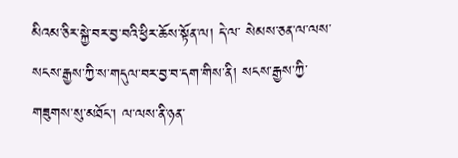མིའམ་ཅིར་སྐྱེ་བར་བྱ་བའི་ཕྱིར་ཆོས་སྟོན་ལ། དེ་ལ་ སེམས་ཅན་ལ་ལས་སངས་རྒྱས་ཀྱི་ས་གདུལ་བར་བྱ་བ་དག་གིས་ནི། སངས་རྒྱས་ཀྱི་གཟུགས་སུ་མཐོང་། ལ་ལས་ནི་ཉན་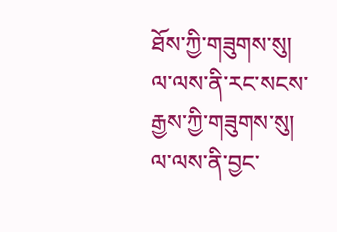ཐོས་ཀྱི་གཟུགས་སུ། ལ་ལས་ནི་རང་སངས་རྒྱས་ཀྱི་གཟུགས་སུ། ལ་ལས་ནི་བྱང་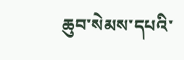ཆུབ་སེམས་དཔའི་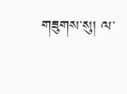གཟུགས་སུ། ལ་